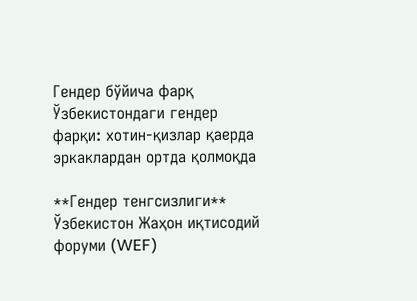Гендер бўйича фарқ
Ўзбекистондаги гендер фарқи: хотин-қизлар қаерда эркаклардан ортда қолмоқда

**Гендер тенгсизлиги**
Ўзбекистон Жаҳон иқтисодий форуми (WEF)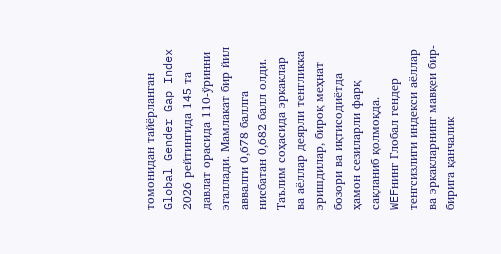томонидан тайёрланган Global Gender Gap Index 2026 рейтингида 145 та давлат орасида 110-ўринни эгаллади. Мамлакат бир йил аввалги 0,678 баллга нисбатан 0,682 балл олди. Таълим соҳасида эркаклар ва аёллар деярли тенгликка эришдилар, бироқ меҳнат бозори ва иқтисодиётда ҳамон сезиларли фарқ сақланиб қолмоқда.
WEFнинг Глобал гендер тенгсизлиги индекси аёллар ва эркакларнинг мавқеи бир-бирига қанчалик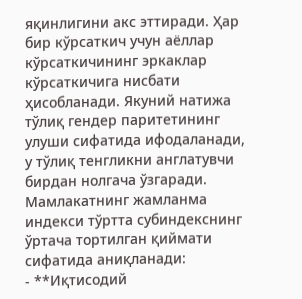яқинлигини акс эттиради. Ҳар бир кўрсаткич учун аёллар кўрсаткичининг эркаклар кўрсаткичига нисбати ҳисобланади. Якуний натижа тўлиқ гендер паритетининг улуши сифатида ифодаланади, у тўлиқ тенгликни англатувчи бирдан нолгача ўзгаради.
Мамлакатнинг жамланма индекси тўртта субиндекснинг ўртача тортилган қиймати сифатида аниқланади:
- **Иқтисодий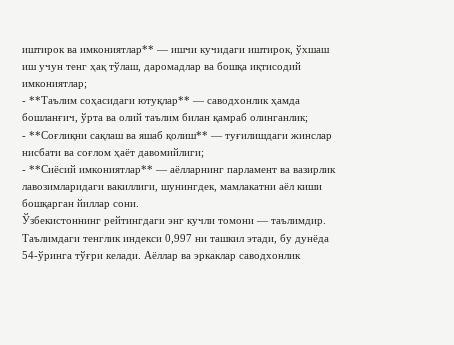иштирок ва имкониятлар** — ишчи кучидаги иштирок, ўхшаш иш учун тенг ҳақ тўлаш, даромадлар ва бошқа иқтисодий имкониятлар;
- **Таълим соҳасидаги ютуқлар** — саводхонлик ҳамда бошланғич, ўрта ва олий таълим билан қамраб олинганлик;
- **Соғлиқни сақлаш ва яшаб қолиш** — туғилишдаги жинслар нисбати ва соғлом ҳаёт давомийлиги;
- **Сиёсий имкониятлар** — аёлларнинг парламент ва вазирлик лавозимларидаги вакиллиги, шунингдек, мамлакатни аёл киши бошқарган йиллар сони.
Ўзбекистоннинг рейтингдаги энг кучли томони — таълимдир.
Таълимдаги тенглик индекси 0,997 ни ташкил этади, бу дунёда 54-ўринга тўғри келади. Аёллар ва эркаклар саводхонлик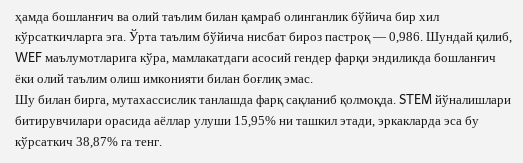ҳамда бошланғич ва олий таълим билан қамраб олинганлик бўйича бир хил кўрсаткичларга эга. Ўрта таълим бўйича нисбат бироз пастроқ — 0,986. Шундай қилиб, WEF маълумотларига кўра, мамлакатдаги асосий гендер фарқи эндиликда бошланғич ёки олий таълим олиш имконияти билан боғлиқ эмас.
Шу билан бирга, мутахассислик танлашда фарқ сақланиб қолмоқда. STEM йўналишлари битирувчилари орасида аёллар улуши 15,95% ни ташкил этади, эркакларда эса бу кўрсаткич 38,87% га тенг.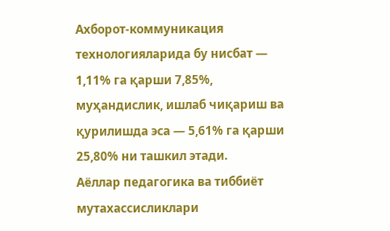Ахборот-коммуникация технологияларида бу нисбат — 1,11% га қарши 7,85%, муҳандислик, ишлаб чиқариш ва қурилишда эса — 5,61% га қарши 25,80% ни ташкил этади.
Аёллар педагогика ва тиббиёт мутахассисликлари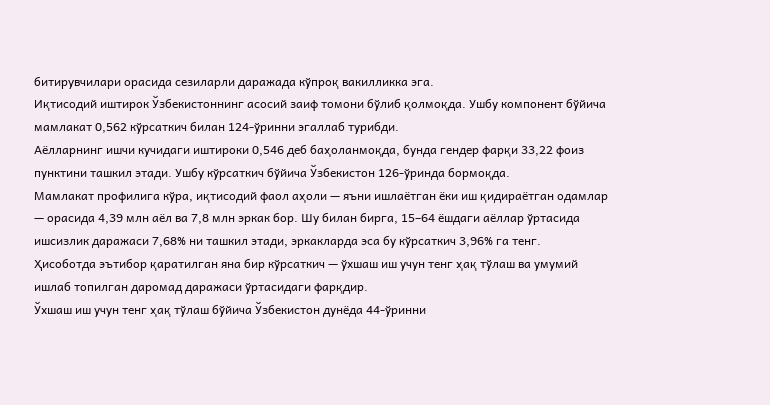битирувчилари орасида сезиларли даражада кўпроқ вакилликка эга.
Иқтисодий иштирок Ўзбекистоннинг асосий заиф томони бўлиб қолмоқда. Ушбу компонент бўйича мамлакат 0,562 кўрсаткич билан 124-ўринни эгаллаб турибди.
Аёлларнинг ишчи кучидаги иштироки 0,546 деб баҳоланмоқда, бунда гендер фарқи 33,22 фоиз пунктини ташкил этади. Ушбу кўрсаткич бўйича Ўзбекистон 126-ўринда бормоқда.
Мамлакат профилига кўра, иқтисодий фаол аҳоли — яъни ишлаётган ёки иш қидираётган одамлар — орасида 4,39 млн аёл ва 7,8 млн эркак бор. Шу билан бирга, 15–64 ёшдаги аёллар ўртасида ишсизлик даражаси 7,68% ни ташкил этади, эркакларда эса бу кўрсаткич 3,96% га тенг.
Ҳисоботда эътибор қаратилган яна бир кўрсаткич — ўхшаш иш учун тенг ҳақ тўлаш ва умумий ишлаб топилган даромад даражаси ўртасидаги фарқдир.
Ўхшаш иш учун тенг ҳақ тўлаш бўйича Ўзбекистон дунёда 44-ўринни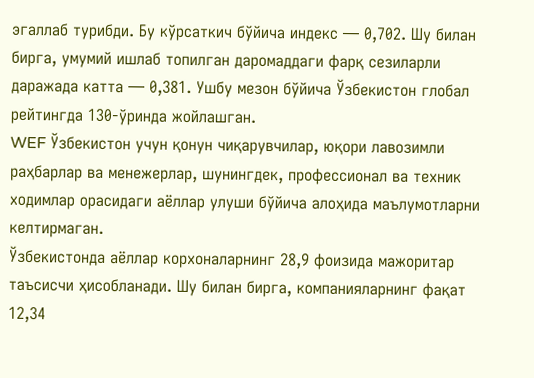эгаллаб турибди. Бу кўрсаткич бўйича индекс — 0,702. Шу билан бирга, умумий ишлаб топилган даромаддаги фарқ сезиларли даражада катта — 0,381. Ушбу мезон бўйича Ўзбекистон глобал рейтингда 130-ўринда жойлашган.
WEF Ўзбекистон учун қонун чиқарувчилар, юқори лавозимли раҳбарлар ва менежерлар, шунингдек, профессионал ва техник ходимлар орасидаги аёллар улуши бўйича алоҳида маълумотларни келтирмаган.
Ўзбекистонда аёллар корхоналарнинг 28,9 фоизида мажоритар таъсисчи ҳисобланади. Шу билан бирга, компанияларнинг фақат 12,34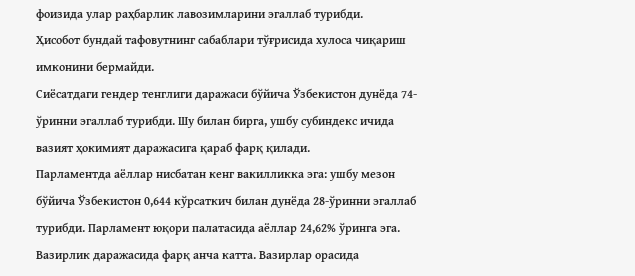фоизида улар раҳбарлик лавозимларини эгаллаб турибди.
Ҳисобот бундай тафовутнинг сабаблари тўғрисида хулоса чиқариш имконини бермайди.
Сиёсатдаги гендер тенглиги даражаси бўйича Ўзбекистон дунёда 74-ўринни эгаллаб турибди. Шу билан бирга, ушбу субиндекс ичида вазият ҳокимият даражасига қараб фарқ қилади.
Парламентда аёллар нисбатан кенг вакилликка эга: ушбу мезон бўйича Ўзбекистон 0,644 кўрсаткич билан дунёда 28-ўринни эгаллаб турибди. Парламент юқори палатасида аёллар 24,62% ўринга эга.
Вазирлик даражасида фарқ анча катта. Вазирлар орасида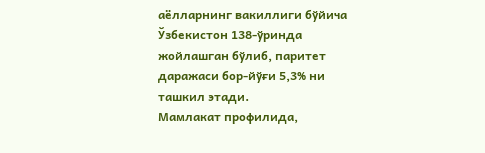аёлларнинг вакиллиги бўйича Ўзбекистон 138-ўринда жойлашган бўлиб, паритет даражаси бор-йўғи 5,3% ни ташкил этади.
Мамлакат профилида,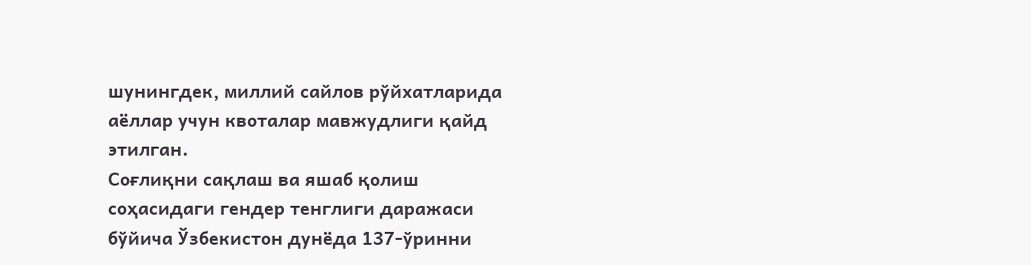шунингдек, миллий сайлов рўйхатларида аёллар учун квоталар мавжудлиги қайд этилган.
Соғлиқни сақлаш ва яшаб қолиш соҳасидаги гендер тенглиги даражаси бўйича Ўзбекистон дунёда 137-ўринни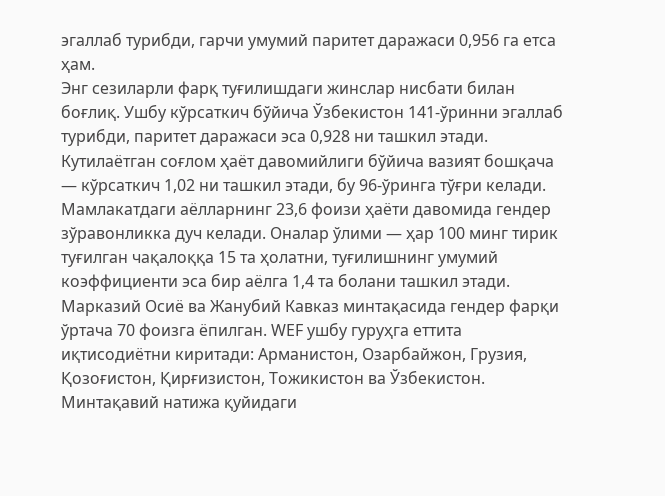эгаллаб турибди, гарчи умумий паритет даражаси 0,956 га етса ҳам.
Энг сезиларли фарқ туғилишдаги жинслар нисбати билан боғлиқ. Ушбу кўрсаткич бўйича Ўзбекистон 141-ўринни эгаллаб турибди, паритет даражаси эса 0,928 ни ташкил этади.
Кутилаётган соғлом ҳаёт давомийлиги бўйича вазият бошқача — кўрсаткич 1,02 ни ташкил этади, бу 96-ўринга тўғри келади.
Мамлакатдаги аёлларнинг 23,6 фоизи ҳаёти давомида гендер зўравонликка дуч келади. Оналар ўлими — ҳар 100 минг тирик туғилган чақалоққа 15 та ҳолатни, туғилишнинг умумий коэффициенти эса бир аёлга 1,4 та болани ташкил этади.
Марказий Осиё ва Жанубий Кавказ минтақасида гендер фарқи ўртача 70 фоизга ёпилган. WEF ушбу гуруҳга еттита иқтисодиётни киритади: Арманистон, Озарбайжон, Грузия, Қозоғистон, Қирғизистон, Тожикистон ва Ўзбекистон.
Минтақавий натижа қуйидаги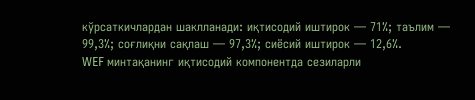кўрсаткичлардан шаклланади: иқтисодий иштирок — 71%; таълим — 99,3%; соғлиқни сақлаш — 97,3%; сиёсий иштирок — 12,6%.
WEF минтақанинг иқтисодий компонентда сезиларли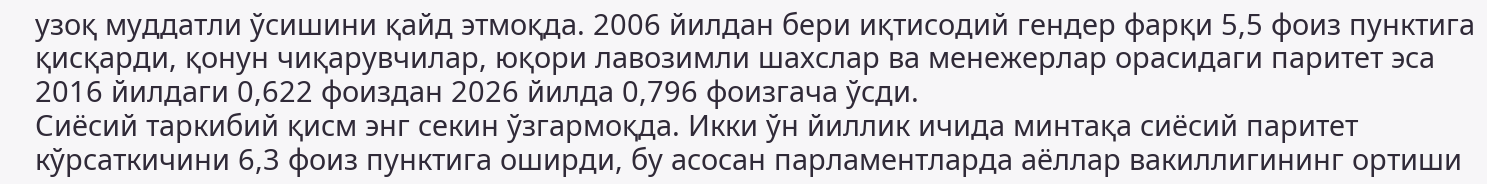узоқ муддатли ўсишини қайд этмоқда. 2006 йилдан бери иқтисодий гендер фарқи 5,5 фоиз пунктига қисқарди, қонун чиқарувчилар, юқори лавозимли шахслар ва менежерлар орасидаги паритет эса 2016 йилдаги 0,622 фоиздан 2026 йилда 0,796 фоизгача ўсди.
Сиёсий таркибий қисм энг секин ўзгармоқда. Икки ўн йиллик ичида минтақа сиёсий паритет кўрсаткичини 6,3 фоиз пунктига оширди, бу асосан парламентларда аёллар вакиллигининг ортиши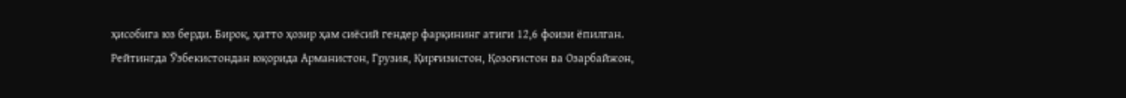ҳисобига юз берди. Бироқ, ҳатто ҳозир ҳам сиёсий гендер фарқининг атиги 12,6 фоизи ёпилган.
Рейтингда Ўзбекистондан юқорида Арманистон, Грузия, Қирғизистон, Қозоғистон ва Озарбайжон,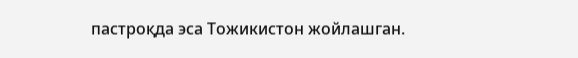пастроқда эса Тожикистон жойлашган.